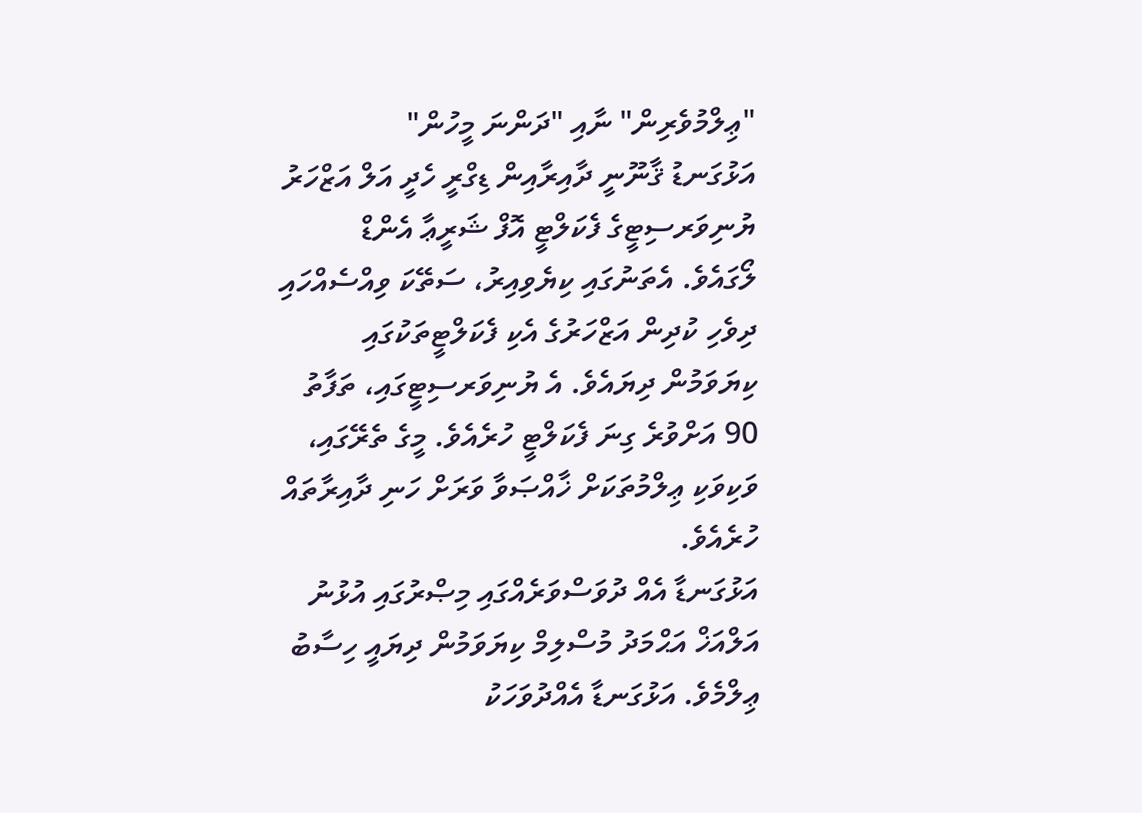"ޢިލްމުވެރިން" ނާއި "ދަންނަ މީހުން"
އަޅުގަނޑު ޤާނޫނީ ދާއިރާއިން ޑިގްރީ ހެދީ އަލް އަޒްހަރު ޔުނިވަރސިޓީގެ ފެކަލްޓީ އޮފް ޝަރީޢާ އެންޑް ލޯގައެވެ. އެތަނުގައި ކިޔެވިއިރު، ސަތޭކަ ވިއްސެއްހައި ދިވެހި ކުދިން އަޒްހަރުގެ އެކި ފެކަލްޓީތަކުގައި ކިޔަވަމުން ދިޔައެވެ. އެ ޔުނިވަރސިޓީގައި، ތަފާތު 90 އަށްވުރެ ގިނަ ފެކަލްޓީ ހުރެއެވެ. މީގެ ތެރޭގައި، ވަކިވަކި ޢިލްމުތަކަށް ޚާއްޞަވާ ވަރަށް ހަނި ދާއިރާތައް ހުރެއެވެ.
އަޅުގަނޑާ އެއް ދުވަސްވަރެއްގައި މިޞްރުގައި އުޅުނު އަލްއަޚް އަޙްމަދު މުސްލިމް ކިޔަވަމުން ދިޔައީ ހިސާބު ޢިލްމެވެ. އަޅުގަނޑާ އެއްދުވަހަކު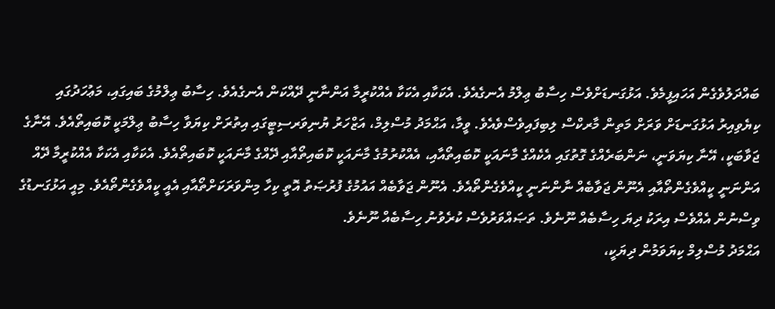ބައްދަލުވެގެން އަހައިފީމެވެ. އަޅުގަނޑަށްވެސް ހިސާބު ޢިލްމު އެނގެއެވެ. އެކަކާއި އެކަކާ އެއްކުރީމާ އަންނާނީ ދޭއްކަން އެނގެއެވެ. ހިސާބު ޢިލްމުގެ ބައިގައި، މަޢުހަދުގައި ކިޔެވިއިރު އަޅުގަނޑަށް ވަރަށް މަތިން މާރކްސް ލިބިފައިވެސްވެއެވެ. ވީމާ، އަޙްމަދު މުސްލިމް، އަޒްހަރު ޔުނިވަރސިޓީގައި އިތުރަށް ކިޔަވާ ހިސާބު ޢިލްމަކީ ކޮބައިތޯއެވެ. އޭނާގެ ޖަވާބަކީ، އޭނާ ކިޔަވަނީ، ނަންބަރެއްގެ ގޮތުގައި އެކެއްގެ މާނައަކީ ކޮބައިތޯއާއި، އެއްކުރުމުގެ މާނައަކީ ކޮބައިތޯއާއި ދޭއްގެ މާނައަކީ ކޮބައިތޯއެވެ. އެކަކާއި އެކަކާ އެއްކުރީމާ ދޭއް އަންނަނީ ކީއްވެގެންތޯއާއި އެނޫން ޖަވާބެއް ނާންނަނީ ކީއްވެގެންތޯއެވެ. އެނޫން ޖަވާބެއް އައުމުގެ ފުރުޞަތު އޮތީ ކިހާ މިންވަރަކަށްތޯއާއި އެއީ ކީއްވެގެންތޯއެވެ. މިއީ އަޅުގަނޑުގެ ވިސްނުން އެއްވެސް އިރަކު ދިޔަ ހިސާބެއް ނޫނެވެ. ތަޞައްވަރުވެސް ކުރެވުނު ހިސާބެއް ނޫނެވެ.
އަޙްމަދު މުސްލިމް ކިޔަވަމުން ދިޔަކީ،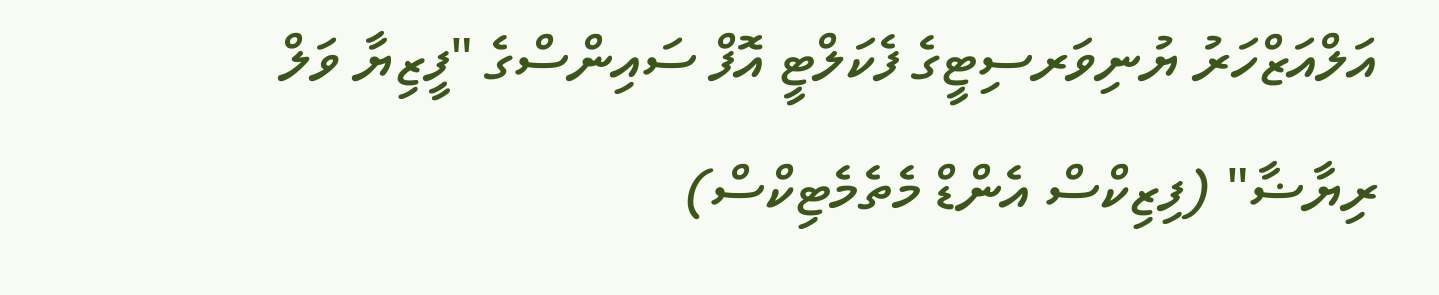އަލްއަޒްހަރު ޔުނިވަރސިޓީގެ ފެކަލްޓީ އޮފް ސައިންސްގެ "ފީޒިޔާ ވަލް ރިޔާޟާ" (ފިޒިކްސް އެންޑް މެތެމެޓިކްސް)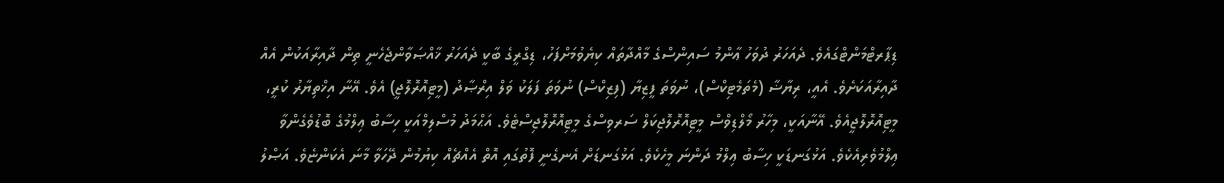ޑިޕާރޓްމަންޓްގައެވެ. ދެއަހަރު ދުވަހު ޢާންމު ސައިންސްގެ މާއްދާތައް ކިޔެވުމަށްފަހު، ޑިގްރީގެ ބާކީ ދެއަހަރު ޚާއްޞަވާންޖެހެނީ ތިން ދާއިރާއަކުން އެއް ދާއިރާއަކަށެވެ. އެއީ، ރިޔާޟާ (މެތަމެޓިކްސް)، ނުވަތަ ފީޒިޔާ (ފިޒިކްސް) ނުވަތަ ފަލަކު ވަލް އިރްޞާދު (މީޓިއޮރޮލޮޖީ) އެވެ. އޭނާ އިޚްތިޔާރު ކުރީ، މީޓިއޮރޮލޮޖީއެވެ. އޭނާއަކީ، މިހާރު މޯލްޑިވްސް މީޓިއޮރޮލޮޖިކަލް ސަރވިސްގެ މީޓިއޮރޮލޮޖިސްޓެވެ. އަޙްމަދު މުސްލިމްއަކީ ހިސާބު ޢިލްމުގެ ބޮޑުވެގެންވާ ޢިލްމުވެރިއެކެވެ. އަޅުގަނޑަކީ ހިސާބު ޢިލްމު ދަންނަ މީހެކެވެ. އަޅުގަނޑަށް އެނގެނީ ފޮތުގައި އޮތް އެއްޗެއް ކިޔުމުން ދޭހަވާ މާނަ އެކަންޏެވެ. އަޞްލު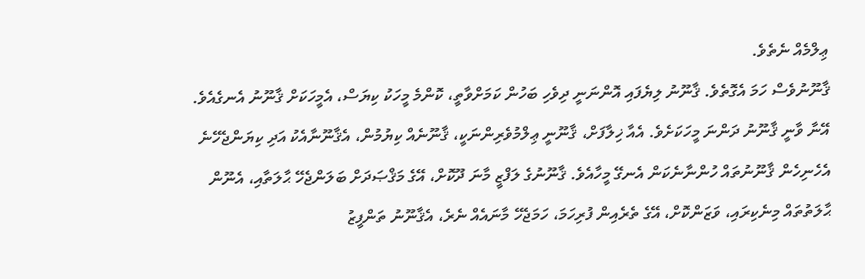ޢިލްމެއް ނެތެވެ.
ޤާނޫނުވެސް ހަމަ އެގޮތެވެ. ޤާނޫނު ލިޔެފައި އޮންނަނީ ދިވެހި ބަހުން ކަމަށްވާތީ، ކޮންމެ މީހަކު ކިޔަސް، އެމީހަކަށް ޤާނޫނު އެނގެއެވެ. އޭނާ ވާނީ ޤާނޫނު ދަންނަ މީހަކަށެވެ. އެއާ ޚިލާފަށް، ޤާނޫނީ ޢިލްމުވެރިންނަކީ، ޤާނޫނެއް ކިޔުމުން، އެޤާނޫނާއެކު އަދި ކިޔަންޖެހޭނެ އެހެނިހެން ޤާނޫނުތައް ހުންނާނެކަން އެނގޭ މީހާއެވެ. ޤާނޫނުގެ ލަފްޒީ މާނަ ދޫކޮށް، އޭގެ މަޤްޞަދަށް ބަލަންޖެހޭ ޙާލަތާއި، އެނޫން ޙާލަތުތައް މިނެކިރައި، ވަޒަންކޮށް، އޭގެ ތެރެއިން ފުރިހަމަ، ހަމަޖެހޭ މާނައެއް ނެރެ، އެޤާނޫނު ތަންފީޒު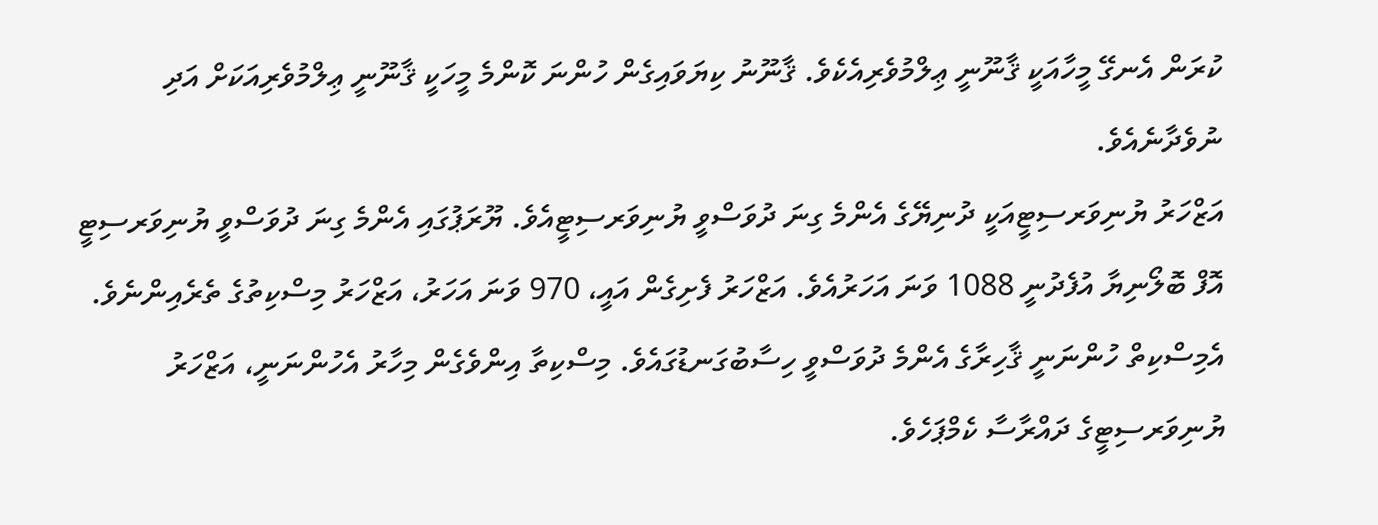ކުރަން އެނގޭ މީހާއަކީ ޤާނޫނީ ޢިލްމުވެރިއެކެވެ. ޤާނޫނު ކިޔަވައިގެން ހުންނަ ކޮންމެ މީހަކީ ޤާނޫނީ ޢިލްމުވެރިއަކަށް އަދި ނުވެދާނެއެވެ.
އަޒްހަރު ޔުނިވަރސިޓީއަކީ ދުނިޔޭގެ އެންމެ ގިނަ ދުވަސްވީ ޔުނިވަރސިޓީއެވެ. ޔޫރަޕުގައި އެންމެ ގިނަ ދުވަސްވީ ޔުނިވަރސިޓީ އޮފް ބޮލޯނިޔާ އުފެދުނީ 1088 ވަނަ އަހަރުއެވެ. އަޒްހަރު ފެށިގެން އައީ، 970 ވަނަ އަހަރު، އަޒްހަރު މިސްކިތުގެ ތެރެއިންނެވެ. އެމިސްކިތް ހުންނަނީ ޤާހިރާގެ އެންމެ ދުވަސްވީ ހިސާބުގަނޑުގައެވެ. މިސްކިތާ އިންވެގެން މިހާރު އެހުންނަނީ، އަޒްހަރު  ޔުނިވަރސިޓީގެ ދައްރާސާ ކެމްޕަހެވެ.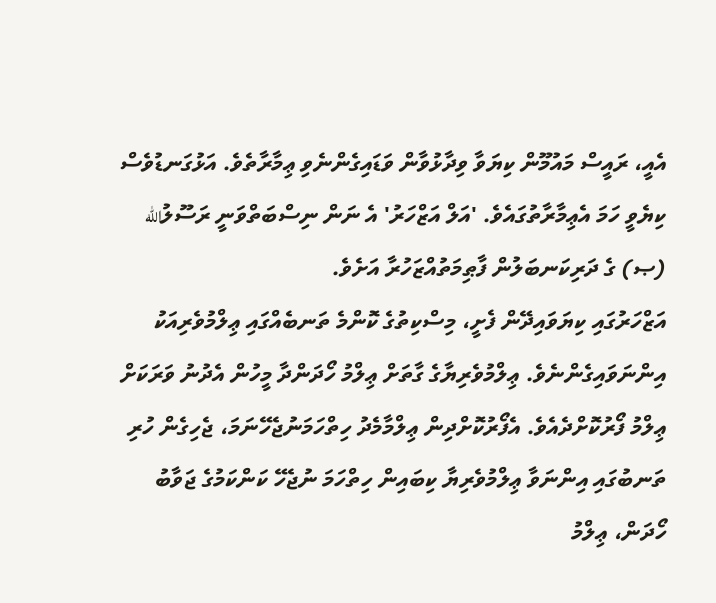އެއީ، ރައީސް މައުމޫން ކިޔަވާ ވިދާޅުވާން ވަޑައިގެންނެވި ޢިމާރާތެވެ. އަޅުގަނޑުވެސް ކިޔެވީ ހަމަ އެޢިމާރާތުގައެވެ. 'އަލް އަޒްހަރު' އެ ނަން ނިސްބަތްވަނީ ރަސޫލުالله (ޞ) ގެ ދަރިކަނބަލުން ފާޠިމަތުއްޒަހުރާ އަށެވެ.
އަޒްހަރުގައި ކިޔަވައިދޭން ފެށީ، މިސްކިތުގެ ކޮންމެ ތަނބެއްގައި ޢިލްމުވެރިއަކު އިންނަވައިގެންނެވެ. ޢިލްމުވެރިޔާގެ ގާތަށް ޢިލްމު ހޯދަންދާ މީހުން އެދުނު ވަރަކަށް ޢިލްމު ފޯރުކޮށްދެއެވެ. އެފޯރުކޮށްދިން ޢިލްމާމެދު ހިތްހަމަނުޖެހޭނަމަ، ޖެހިގެން ހުރި ތަނބުގައި އިންނަވާ ޢިލްމުވެރިޔާ ކިބައިން ހިތްހަމަ ނުޖެހޭ ކަންކަމުގެ ޖަވާބު ހޯދަން، ޢިލްމު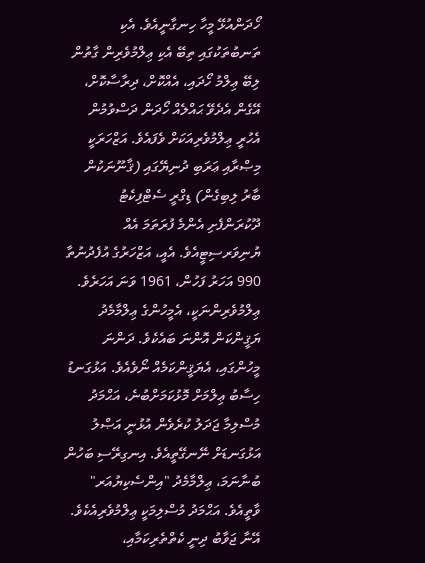ހޯދަންއުޅޭ މީހާ ހިނގާނީއެވެ. އެކި ތަނބުތަކުގައި ތިބޭ އެކި ޢިލްމުވެރިން ގާތުން ލިބޭ ޢިލްމު ހޯދައި، އެއްކޮށް، ދިރާސާކޮށް، އޭގެން އެދެވޭ ޙައްލެއް ހޯދަން ދަސްވުމުން އެހުރީ ޢިލްމުވެރިއަކަށް ވެފައެވެ. އަޒްހަރަކީ މިޞްރާއި ޢަރަބި ދުނިޔޭގައި (ޤާނޫނަކުން ބާރު ލިބިގެން) ޑިގްރީ ސެޓްފިކެޓު ދޫކުރަންފެށި އެންމެ ފުރަތަމަ އެއް ޔުނިވަރސިޓީއެވެ. އެއީ، އަޒްހަރުގެ އުފެދުނުތާ 990 އަހަރު ފަހުން، 1961 ވަނަ އަހަރެވެ.
ޢިލްމުވެރިންނަކީ، އެމީހުންގެ ޢިލްމާމެދު ޔަޤީންކަން އޮންނަ ބައެކެވެ. ދަންނަ މީހުންގައި، އެޔަޤީންކަމެއް ނޯވެއެވެ. އަޅުގަނޑު ހިސާބު ޢިލްމަށް މޮޅުކަމަށްބުނެ، އަޙްމަދު މުސްލިމާ ޖަދަލު ކުރެވެން އުޅުނީ އަޞްލު އަޅުގަނޑަށް ނޭނގޭތީއެވެ. އިނގިރޭސި ބަހުން ބުނާނަމަ، ޢިލްމާމެދު "އިންސެކިޔުއަރ" ވާތީއެވެ. އަޙްމަދު މުސްލިމަކީ ޢިލްމުވެރިއެކެވެ. އޭނާ ޖަވާބު ދިނީ ކެތްތެރިކަމާއި،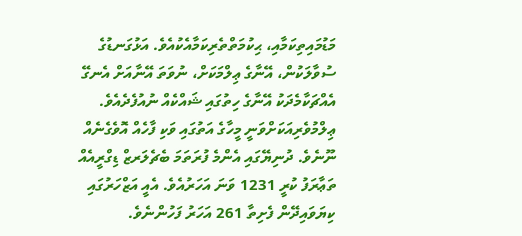މަޑުމައިތިކަމާއި، ޙިކުމަތްތެރިކަމާއެކުއެވެ. އަޅުގަނޑުގެ ސުވާލަކުން، އޭނާގެ ޢިލްމަކަށް، ނުވަތަ އޭނާއަށް އެނގޭ އެއްޗަކާމެދަކު އޭނާގެ ހިތުގައި ޝައްކެއް ނުއުފެދެއެވެ.
ޢިލްމުވެރިއަކަށްވަނީ މީހާގެ އަތުގައި ވަކި ފާހެއް އޮވެގެނެއް ނޫނެވެ. ދުނިޔޭގައި އެންމެ ފުރަތަމަ ބެޗެލަރޒް ޑިގްރީއެއް ތަޢާރަފު ކުރީ 1231 ވަނަ އަހަރުއެވެ. އެއީ އަޒްހަރުގައި ކިޔަވައިދޭން ފެށިތާ 261 އަހަރު ފަހުންނެވެ.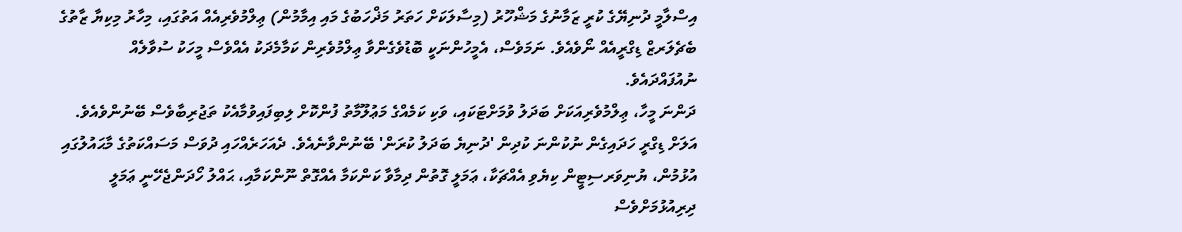އިސްލާމީ ދުނިޔޭގެ ކުރީ ޒަމާނުގެ މަޝްހޫރު (މިސާލަކަށް ހަތަރު މަޛްހަބުގެ މައި އިމާމުން) ޢިލްމުވެރިއެއް އަތުގައި، މިހާރު މިކިޔާ ޒާތުގެ ބެޗެލަރޒް ޑިގްރީއެއް ނޯވެއެވެ. ނަމަވެސް، އެމީހުންނަކީ ބޮޑުވެގެންވާ ޢިލްމުވެރިން ކަމާމެދަކު އެއްވެސް މީހަކު ސުވާލެއް ނުއުފައްދައެވެ.
ދަންނަ މީހާ، ޢިލްމުވެރިއަކަށް ބަދަލު ވުމަށްޓަކައި، ވަކި ކަމެއްގެ މަޢުލޫމާތު ފުންކޮށް ލިބިފައިވުމާއެކު ތަޖުރިބާވެސް ބޭނުންވެއެވެ. އަލަށް ޑިގްރީ ހަދައިގެން ނުކުންނަ ކުދިން 'ދުނިޔެ ބަދަލު ކުރަން' ބޭނުންވާނެއެވެ. ދެއަހަރެއްހައި ދުވަސް މަސައްކަތުގެ މާޙައުލުގައި އުޅުމުން، ޔުނިވަރސިޓީން ކިޔެވި އެއްޗަކާ، ޢަމަލީ ގޮތުން ދިމާވާ ކަންކަމާ އެއްގޮތް ނޫންކަމާއި، ޙައްލު ހޯދަންޖެހޭނީ ޢަމަލީ ދިރިއުޅުމަށްވެސް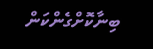ބިނާކޮށްގެންކަން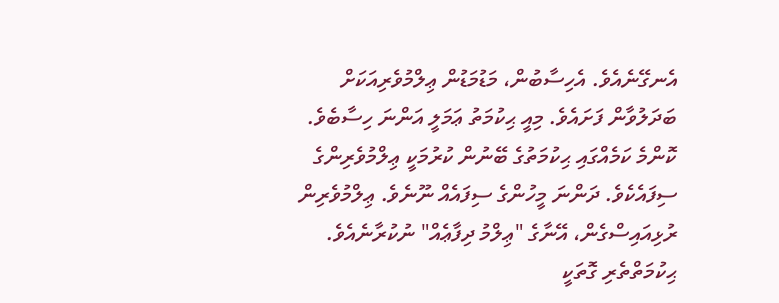އެނގޭނެއެވެ. އެހިސާބުން، މަޑުމަޑުން ޢިލްމުވެރިއަކަށް ބަދަލުވާން ފަށައެވެ. މިއީ ޙިކުމަތު ޢަމަލީ އަންނަ ހިސާބެވެ. ކޮންމެ ކަމެއްގައި ޙިކުމަތުގެ ބޭނުން ކުރުމަކީ ޢިލްމުވެރިންގެ ސިފައެކެވެ. ދަންނަ މީހުންގެ ސިފައެއް ނޫނެވެ. ޢިލްމުވެރިން ރުޅިއައިސްގެން، އޭނާގެ "ޢިލްމު ދިފާޢެއް" ނުކުރާނެއެވެ. ޙިކުމަތްތެރި ގޮތަކީ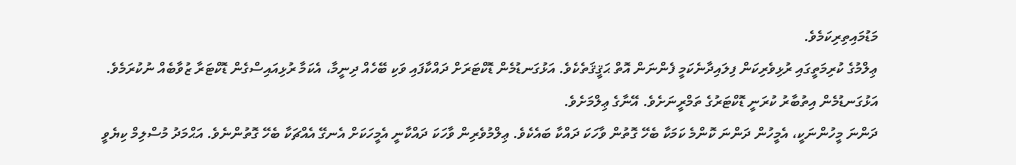މަޑުމައިތިރިކަމެވެ.
ޢިލްމުގެ ކުރިމަތީގައި ރުޅިވެރިކަން ފިލައިދާނެކަމީ ފެންނަން އޮތް ޙަޤީޤަތެކެވެ. އަޅުގަނޑުމެން ޑޮކްޓަރަށް ދައްކާފައި ވަކި ބޭހެއް ދިނީމާ، އެކަމާ ރުޅިއައިސްގެން ޑޮކްޓަރާ ޒުވާބެއް ނުކުރަމެވެ. އަޅުގަނޑުމެން އިތުބާރު ކުރަނީ ޑޮކްޓަރުގެ ތަމްރީނަށެވެ. އޭނާގެ ޢިލްމަށެވެ.
ދަންނަ މީހުންނަކީ، އެމީހުން ދަންނަ ކޮންމެ ކަމަކާ ބެހޭ ގޮތުން ވާހަކަ ދައްކާ ބައެކެވެ. ޢިލްމުވެރިން ވާހަކަ ދައްކާނީ އެމީހަކަށް އެނގޭ އެއްޗަކާ ބެހޭ ގޮތުންނެވެ. އަޙްމަދު މުސްލިމް ކިޔެވީ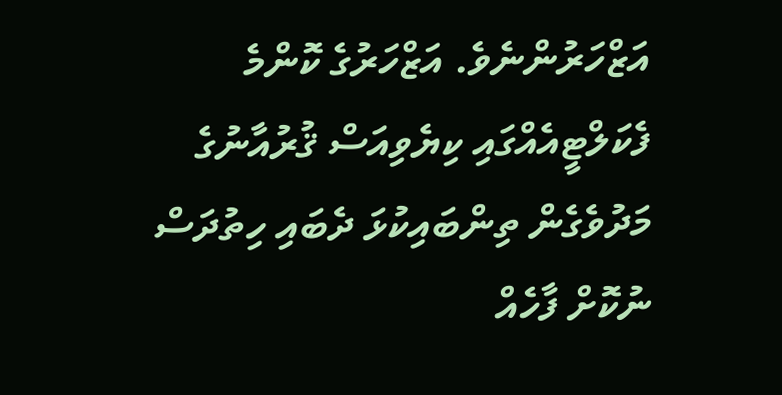އަޒްހަރުންނެވެ. އަޒްހަރުގެ ކޮންމެ ފެކަލްޓީއެއްގައި ކިޔެވިއަސް ޤުރުއާނުގެ މަދުވެގެން ތިންބައިކުޅަ ދެބައި ހިތުދަސް ނުކޮށް ފާހެއް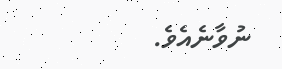ނުވާނެއެވެ.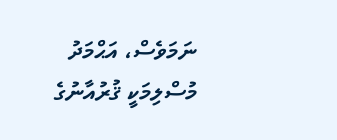ނަމަވެސް، އަޙްމަދު މުސްލިމަކީ ޤުރުއާނުގެ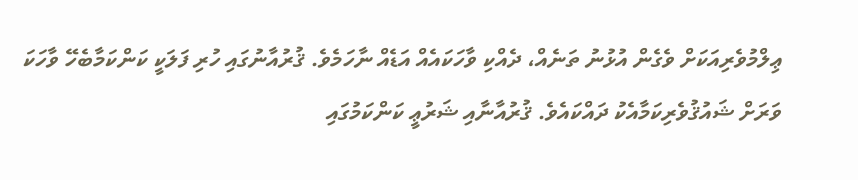ޢިލްމުވެރިއަކަށް ވެގެން އުޅުނު ތަނެއް، ދެއްކި ވާހަކައެއް އަޑެއް ނާހަމެވެ. ޤުރުއާނުގައި ހުރި ފަލަކީ ކަންކަމާބެހޭ ވާހަކަ ވަރަށް ޝައުޤުވެރިކަމާއެކު ދައްކައެވެ. ޤުރުއާނާއި ޝަރުޢީ ކަންކަމުގައި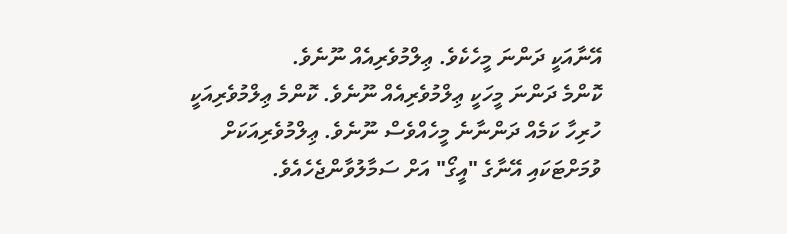އޭނާއަކީ ދަންނަ މީހެކެވެ. ޢިލްމުވެރިއެއް ނޫނެވެ.
ކޮންމެ ދަންނަ މީހަކީ ޢިލްމުވެރިއެއް ނޫނެވެ. ކޮންމެ ޢިލްމުވެރިއަކީ ހުރިހާ ކަމެއް ދަންނާނެ މީހެއްވެސް ނޫނެވެ. ޢިލްމުވެރިއަކަށް ވުމަށްޓަކައި އޭނާގެ "އީގޯ" އަށް ސަމާލުވާންޖެހެއެވެ.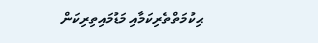ޙިކުމަތްތެރިކަމާއި މަޑުމައިތިރިކަން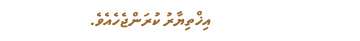އިޚްތިޔާރު ކުރަންޖެހެއެވެ.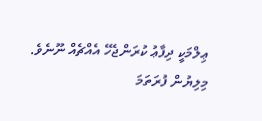ޢިލްމަކީ ދިފާޢު ކުރަންޖެހޭ އެއްޗެއް ނޫނެވެ.
މިލިޔުން ފުރަތަމަ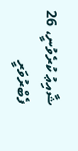ޝާއިޢު ކުރެވުނީ، 26 ފެބްރުވަރީ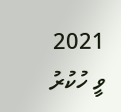2021 ވީ ހުކުރު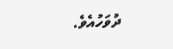ދުވަހުއެވެ.